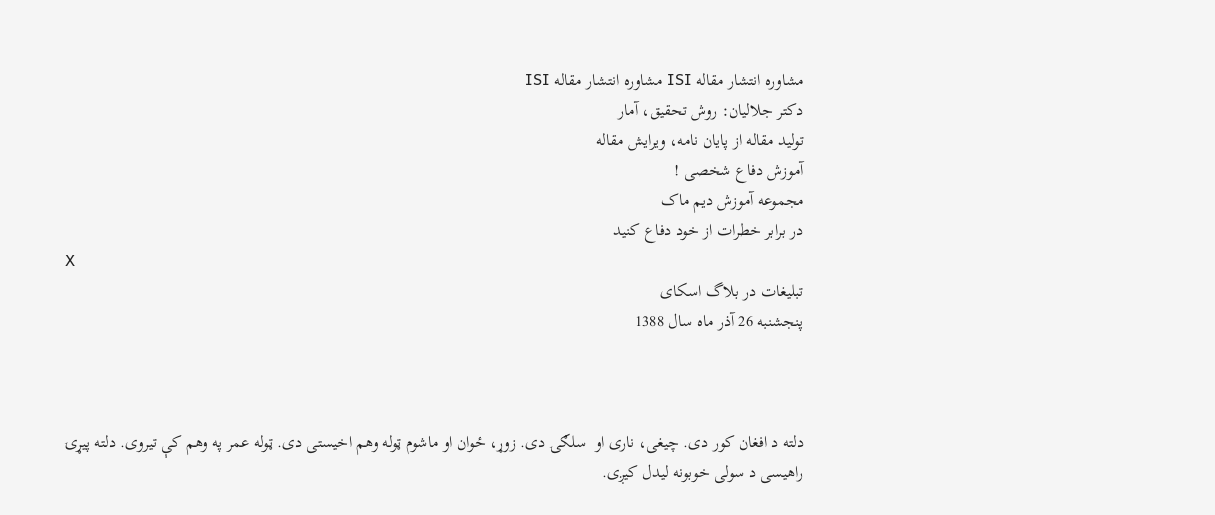مشاوره انتشار مقاله ISI مشاوره انتشار مقاله ISI
دکتر جلالیان: روش تحقیق، آمار
تولید مقاله از پایان نامه، ویرایش مقاله
آموزش دفاع شخصی !
مجموعه آموزش دیم ماک
در برابر خطرات از خود دفاع کنید
X
تبلیغات در بلاگ اسکای
پنجشنبه 26 آذر ماه سال 1388



دلته د افغان کور دی. چیغی، ناری او  سلګۍ دی. زوړ، ځوان او ماشوم ټوله وهم اخیستی دی. ټوله عمر په وهم کې تیروی. دلته پیړۍ راهیسی د سولی خوبونه لیدل کیږی.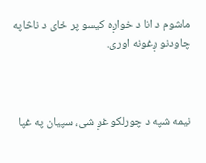ماشوم د انا د خواږه کیسو پر ځای د ناڅاپه چاودنو ږغونه اوری.



نیمه شپه د چورلکو غږ شی، سپیان په غپا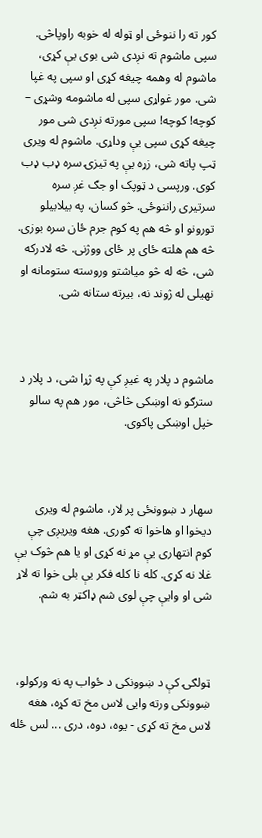کور ته را ننوځی او ټوله له خوبه راوپاڅی. سپی ماشوم ته نږدی شی بوی یې کړی، ماشوم له وهمه چیغه کړی او سپی په غپا شی. مور غواړی سپی له ماشومه وشړی – کوچه! کوچه! سپی مورته نږدی شی مور چیغه کړی سپی یې وداړی. ماشوم له ویری ټپ پاته شی، زړه یې په تیزۍ سره ډب ډب کوی. ورپسی د ټوپک او جګ غږ سره سرتیری راننوځی. څو کسان، په بیلابیلو  تورونو او څه هم په کوم جرم ځان سره بوزی. څه هم هلته ځای پر ځای ووژنی. څه لادرکه شی، څه له څو میاشتو وروسته ستومانه او نهیلی له ژوند نه، بیرته ستانه شی.



ماشوم د پلار په غیږ کې په ژړا شی، د پلار د سترګو نه اوښکی څاڅی، مور هم په سالو خپل اوښکی پاکوی.



سهار د ښوونځی پر لار، ماشوم له ویری دیخوا او هاخوا ته ګوری. هغه ویریږی چې کوم انتهاری یې مړ نه کړی او یا هم څوک یې غلا نه کړی. کله نا کله فکر یې بلی خوا ته لاړ شی او وایې چې لوی شم ډاکټر به شم.



ټولګۍ کې د ښوونکی د ځواب په نه ورکولو، ښوونکی ورته وایی لاس مخ ته کړه، هغه لاس مخ ته کړی - یوه، دوه، دری ... لس ځله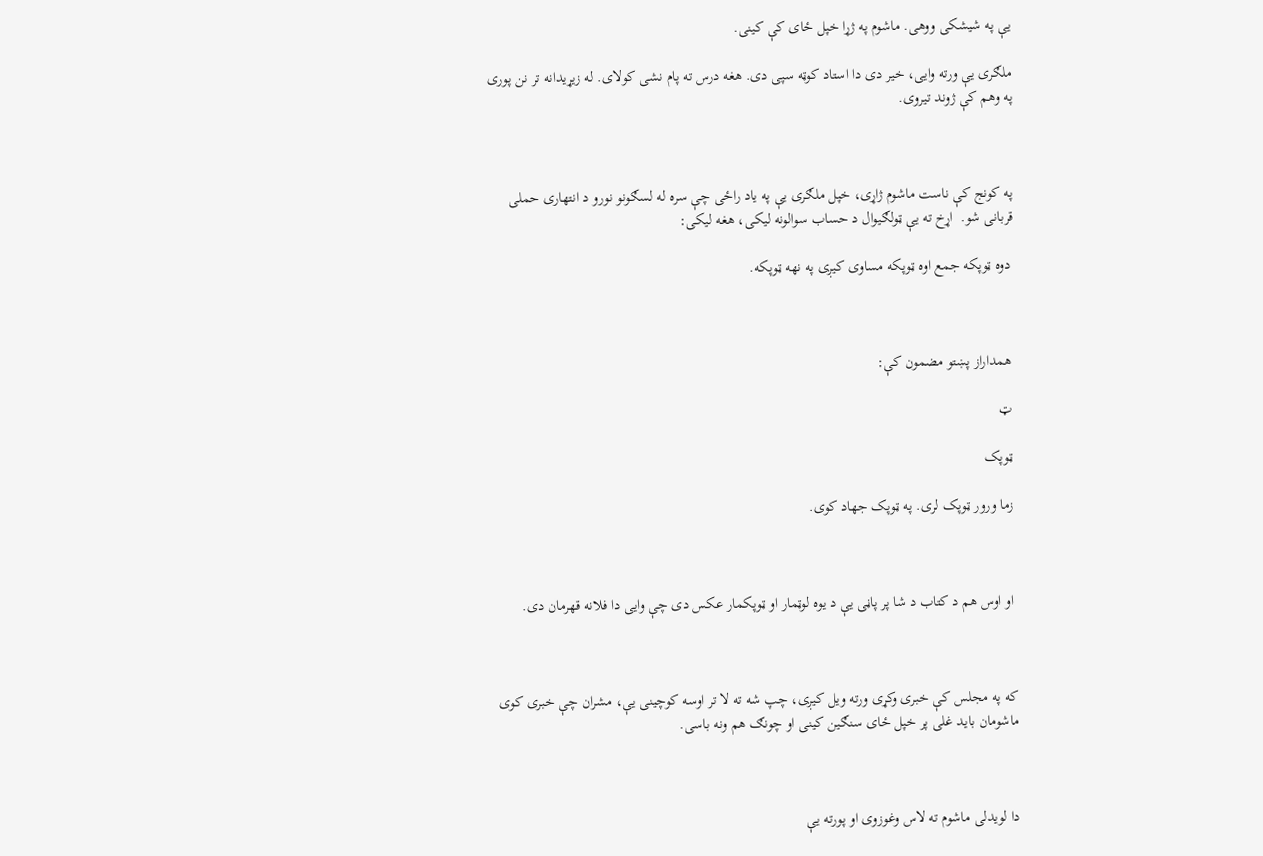یې په شیشکی ووهی. ماشوم په ژړا خپل ځای کې کینی.

ملګری یې ورته وایی، خیر دی دا استاد کوټه سپی دی. هغه درس ته پام نشی کولای. له زیړیدانه تر نن پوری په وهم کې ژوند تیروی.



په کونج کې ناست ماشوم ژاړی، خپل ملګری یې په یاد راځی چې سره له لسګونو نورو د انتهاری حملی قربانی شو.  اړخ ته یې ټولګیوال د حساب سوالونه لیکی، هغه لیکی:

 دوه ټوپکه جمع اوه ټوپکه مساوی کیږی په نهه ټوپکه.



 همداراز پښتو مضمون کې:

 ټ

 ټوپک

 زما ورور ټوپک لری. په ټوپک جهاد کوی.



 او اوس هم د کتاب د شا پر پاڼی یې د یوه لوټمار او ټوپکمار عکس دی چې وایی دا فلانه قهرمان دی.



که په مجلس کې خبری وکړی ورته ویل کیږی، چپ شه ته لا تر اوسه کوچینی یې، مشران چې خبری کوی ماشومان باید غلی پر خپل ځای سنګین کینی او چونګ هم ونه باسی.



دا لویدلی ماشوم ته لاس وغوزوی او پورته یې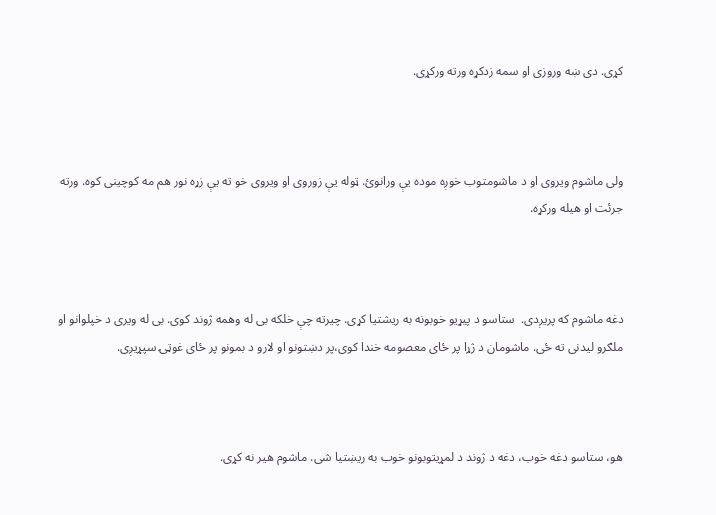کړی. دی ښه وروزی او سمه زدکړه ورته ورکړی.



ولی ماشوم ویروی او د ماشومتوب خوږه موده یې ورانوئ. ټوله یې زوروی او ویروی خو ته یې زړه نور هم مه کوچینی کوه. ورته جرئت او هیله ورکړه.



دغه ماشوم که پریږدی.  ستاسو د پیړیو خوبونه به ریشتیا کړی. چیرته چې خلکه بی له وهمه ژوند کوی. بی له ویری د خپلوانو او ملګرو لیدنی ته ځی. ماشومان د ژړا پر ځای معصومه خندا کوی،پر دښتونو او لارو د بمونو پر ځای غوټۍ سپړیږی.



هو، ستاسو دغه خوب، دغه د ژوند د لمړیتوبونو خوب به ریښتیا شی. ماشوم هیر نه کړی.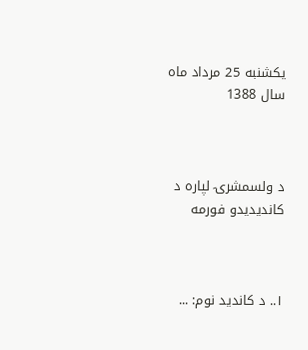یکشنبه 25 مرداد ماه سال 1388



د ولسمشرۍ لپاره د کاندیدیدو فورمه



۱.. د کاندید نوم: ...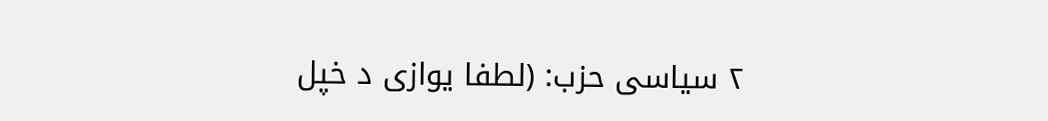۲ سیاسی حزب: (لطفا یوازی د خپل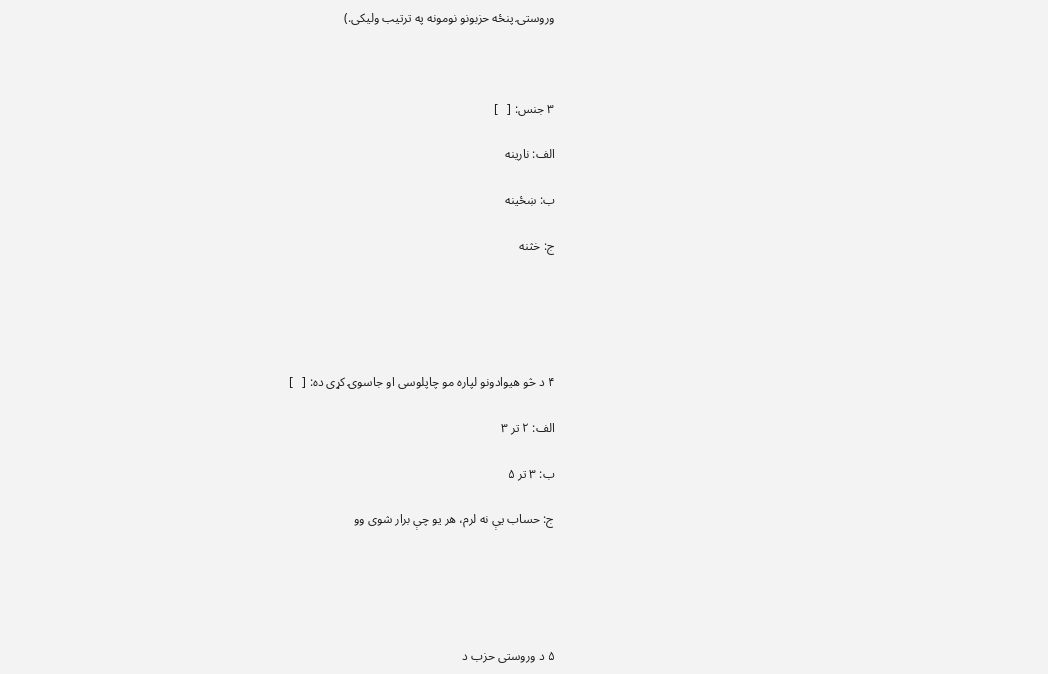وروستۍ پنځه حزبونو نومونه په ترتیب ولیکی.)



۳ جنس: [   ]

الف: نارینه

ب: ښځینه

ج: خثنه





۴ د څو هیوادونو لپاره مو چاپلوسی او جاسوۍ کړی ده: [   ]

الف: ۲ تر ۳

ب: ۳ تر ۵

ج: حساب یې نه لرم، هر یو چې برار شوی وو





۵ د وروستی حزب د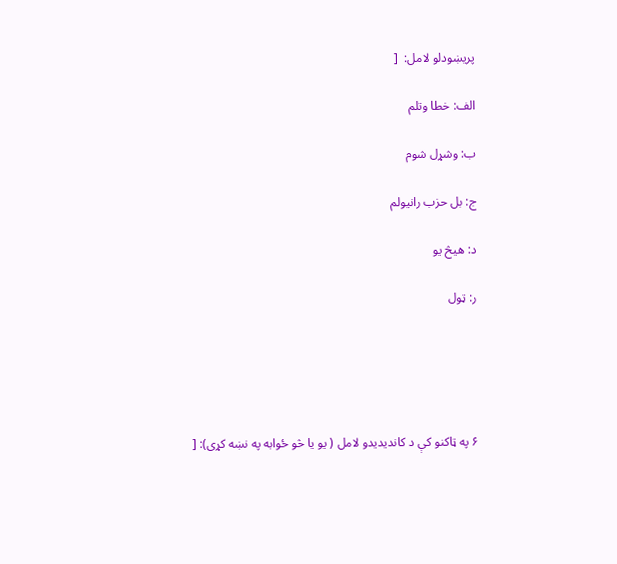پریښودلو لامل:  [

الف: خطا وتلم

ب: وشړل شوم

ج: بل حزب رانیولم

د: هیڅ یو

ر: ټول





۶ په ټاکنو کې د کاندیدیدو لامل ( یو یا څو ځوابه په نښه کړی): [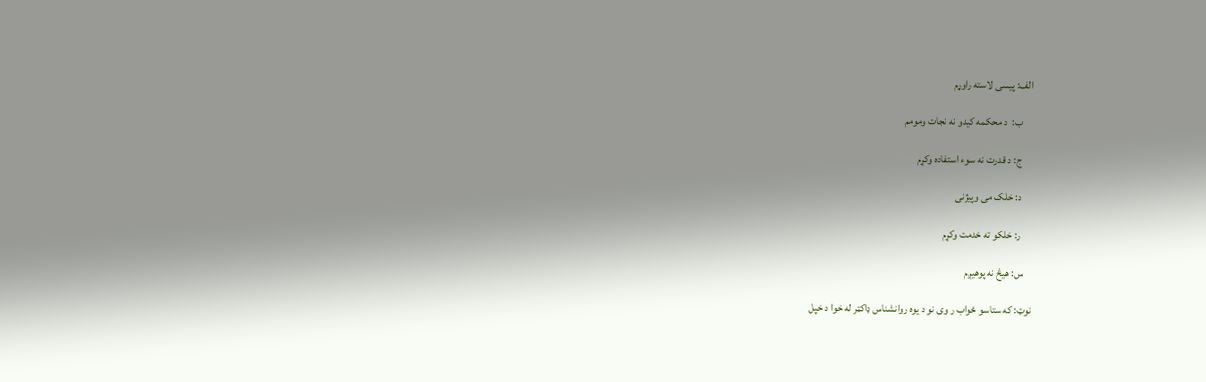الف: پیسی لاسته راوړم

     ب:  د محکمه کیدو نه نجات ومومم

     ج: د قدرت نه سو‌‌ء استفاده وکړم

     د: خلک می وپیژنی

     ر: خلکو ته خدمت وکړم

    س: هیڅ نه پوهیږم

نوټ: که ستاسو ځواب ر وی نو د یوه روانشناس ډاکټر له خوا د خپل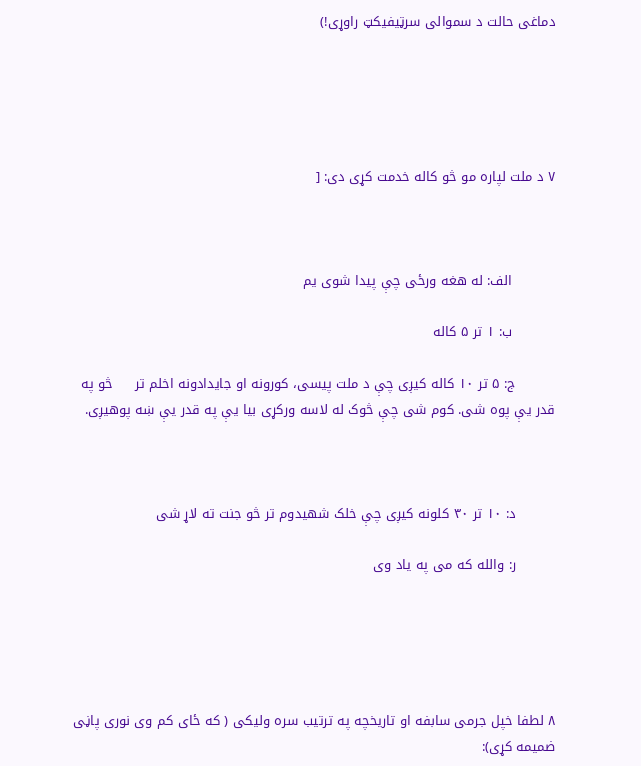دماغی حالت د سموالی سرټیفیکټ راوړی!)





۷ د ملت لپاره مو څو کاله خدمت کړی دی: [



          الف: له هغه ورځی چې پیدا شوی یم

          ب: ۱ تر ۵ کاله

         ج: ۵ تر ۱۰ کاله کیږی چې د ملت پیسی، کورونه او جایدادونه اخلم تر     څو په قدر یې پوه شی. کوم شی چې څوک له لاسه ورکړی بیا یې په قدر یې ښه پوهیږی.



         د: ۱۰ تر ۳۰ کلونه کیږی چې خلک شهیدوم تر څو جنت ته لاړ شی

         ر: والله که می په یاد وی





۸ لطفا خپل جرمی سابفه او تاریخچه په ترتیب سره ولیکی ( که ځای کم وی نوری پاڼی ضمیمه کړی):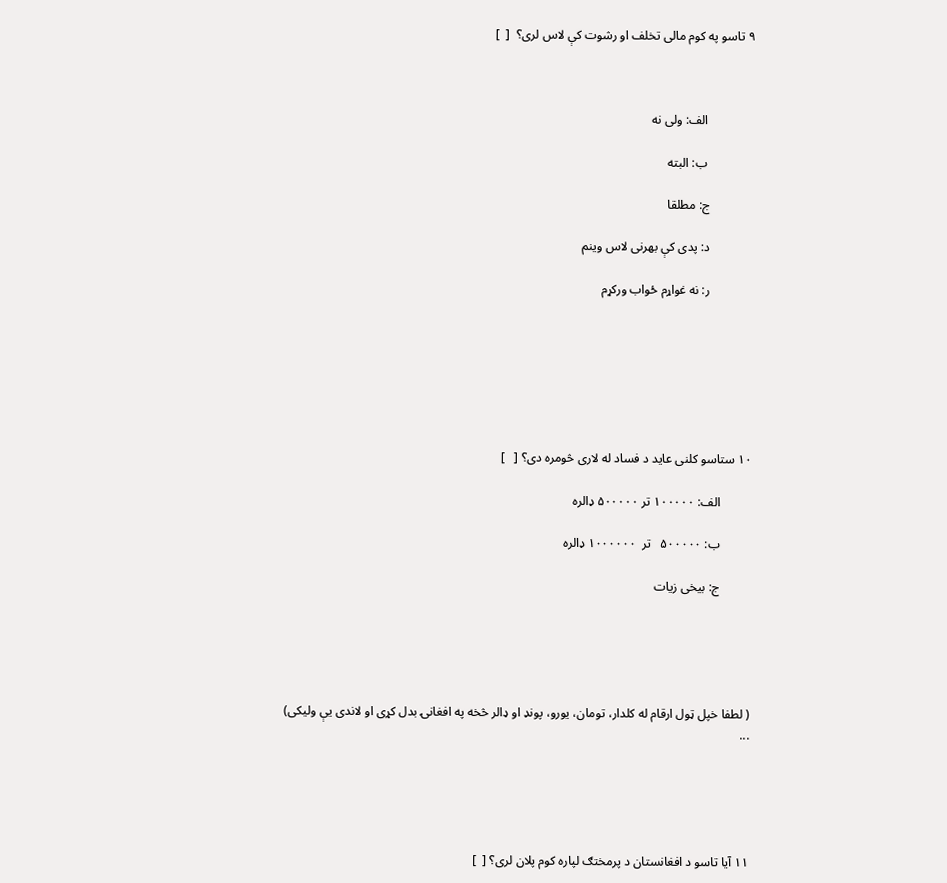۹ تاسو په کوم مالی تخلف او رشوت کې لاس لری؟  [  ]



               الف: ولی نه

               ب: البته

              ج: مطلقا

              د: پدی کې بهرنی لاس وینم

              ر: نه غواړم ځواب ورکړم







۱۰ ستاسو کلنی عاید د فساد له لاری څومره دی؟ [   ]

          الف: ۱۰۰۰۰۰ تر ۵۰۰۰۰۰ ډالره

          ب: ۵۰۰۰۰۰   تر  ۱۰۰۰۰۰۰ ډالره

          ج: بیخی زیات





( لطفا خپل ټول ارقام له کلدار، تومان، یورو، پونډ او ډالر څخه په افغانۍ بدل کړی او لاندی یې ولیکی) ...





۱۱ آیا تاسو د افغانستان د پرمختګ لپاره کوم پلان لری؟ [  ]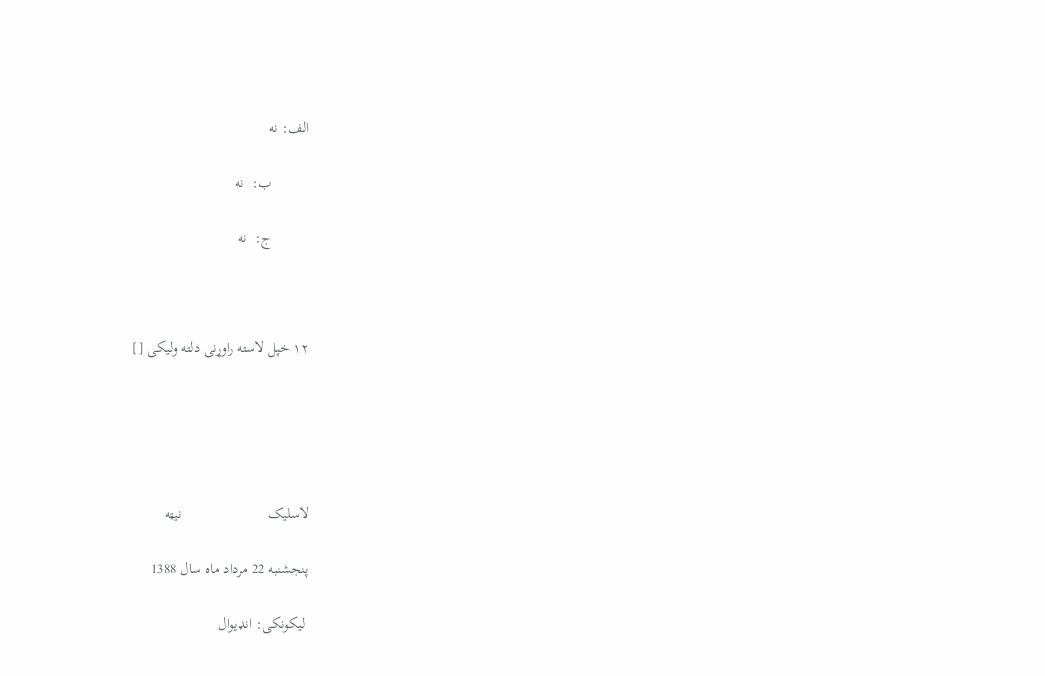الف: نه

          ب:  نه

          ج:  نه



۱۲ خپل لاسته راوړنی دلته ولیکی []





لاسلیک                       نیټه

پنجشنبه 22 مرداد ماه سال 1388

 لیکونکی: انډیوال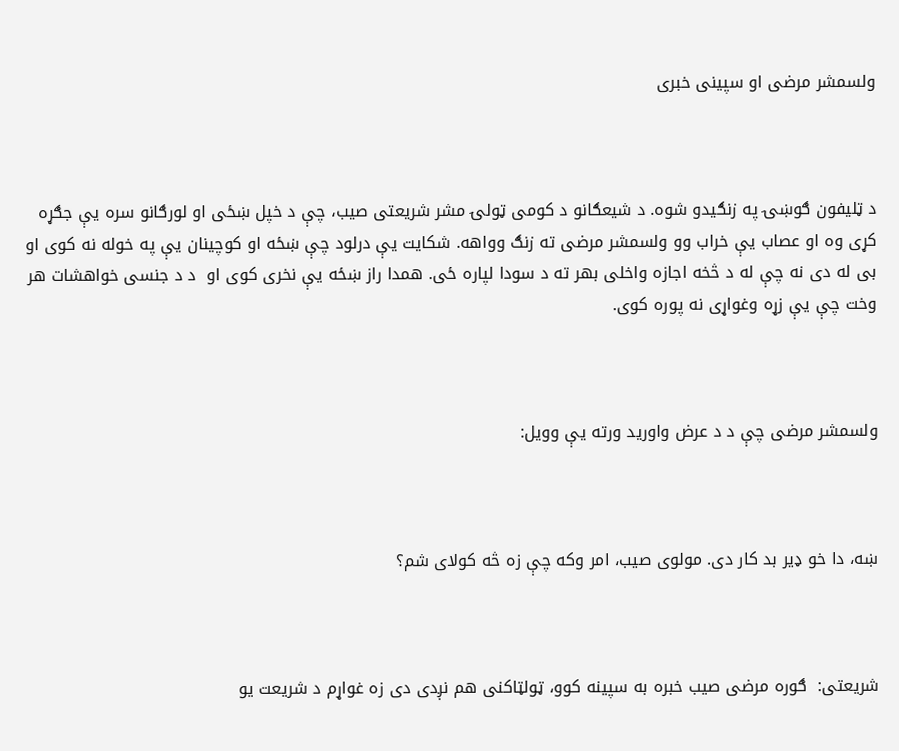ولسمشر مرضی او سپینی خبری



د ټلیفون ګوښۍ په زنګیدو شوه. د شیعګانو د کومی ټولۍ مشر شریعتی صیب، چې د خپل ښځی او لورګانو سره یې جګړه کړی وه او عصاب یې خراب وو ولسمشر مرضی ته زنګ وواهه. شکایت یې درلود چې ښځه او کوچینان یې په خوله نه کوی او بی له دی نه چې له د څخه اجازه واخلی بهر ته د سودا لپاره ځی. همدا راز ښځه یې نخری کوی او  د د جنسی خواهشات هر وخت چې یې زړه وغواړی نه پوره کوی.



ولسمشر مرضی چې د د عرض واورید ورته یې وویل:



ښه، دا خو ډیر بد کار دی. مولوی صیب، امر وکه چې زه څه کولای شم؟



شریعتی:  ګوره مرضی صیب خبره به سپینه کوو، ټولټاکنی هم نږدی دی زه غواړم د شریعت یو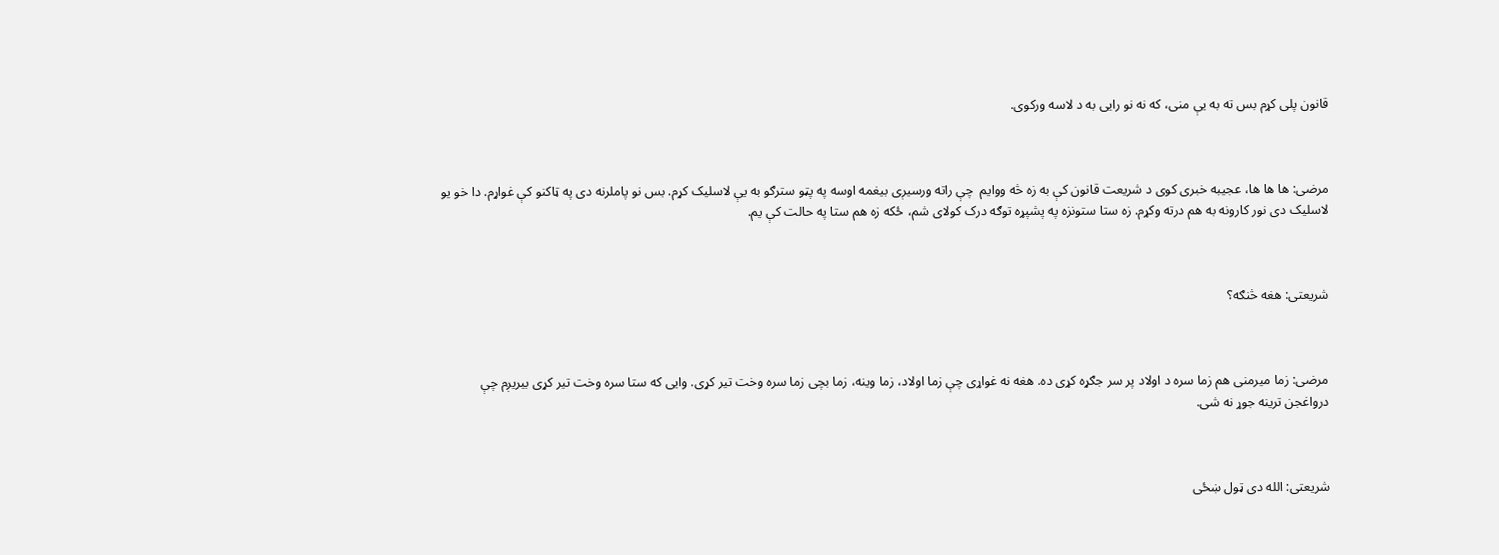قانون پلی کړم بس ته به یې منی، که نه نو رایی به د لاسه ورکوی.



مرضی: ها ها ها، عجیبه خبری کوی د شریعت قانون کې به زه څه ووایم  چې راته ورسیږی بیغمه اوسه په پټو سترګو به یې لاسلیک کړم. بس نو پاملرنه دی په ټاکنو کې غواړم. دا خو یو لاسلیک دی نور کارونه به هم درته وکړم. زه ستا ستونزه په پشپړه توګه درک کولای شم، ځکه زه هم ستا په حالت کې یم.



شریعتی: هغه څنګه؟



مرضی: زما میرمنی هم زما سره د اولاد پر سر جګړه کړی ده. هغه نه غواړی چې زما اولاد، زما وینه، زما بچی زما سره وخت تیر کړی. وایی که ستا سره وخت تیر کړی بیریږم چې درواغجن ترینه جوړ نه شی.



شریعتی: الله دی ټول ښځی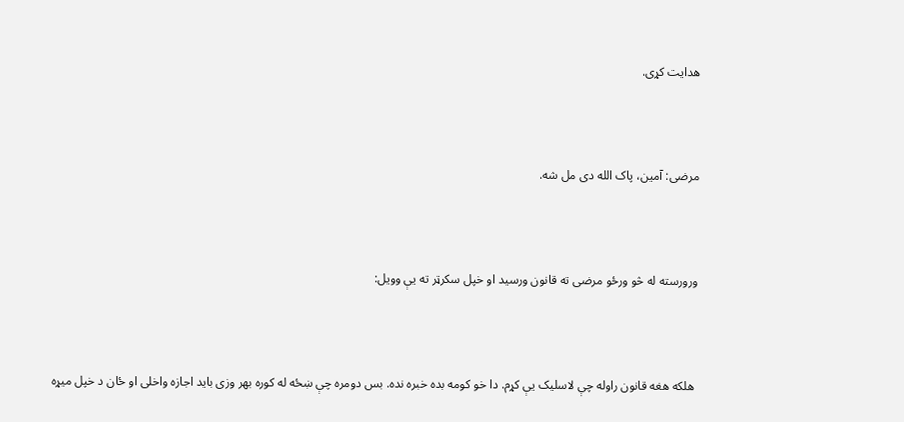هدایت کړی.



مرضی: آمین، پاک الله دی مل شه.



ورورسته له څو ورځو مرضی ته قانون ورسید او خپل سکرټر ته یې وویل:



 هلکه هغه قانون راوله چې لاسلیک یې کړم. دا خو کومه بده خبره نده. بس دومره چې ښځه له کوره بهر وزی باید اجازه واخلی او ځان د خپل میړه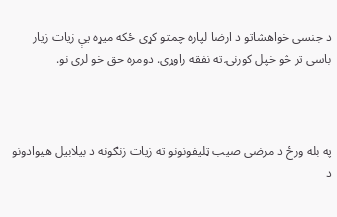د جنسی خواهشاتو د ارضا لپاره چمتو کړی ځکه میړه یې زیات زیار باسی تر څو خپل کورنۍ ته نفقه راوړی. دومره حق خو لری نو.



په بله ورځ د مرضی صیب ټلیفونونو ته زیات زنګونه د بیلابیل هیوادونو د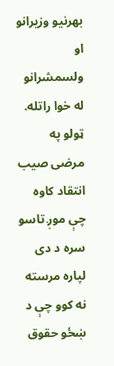بهرنیو وزیرانو او ولسمشرانو له خوا راتله. ټولو په مرضی صیب انتقاد کاوه چې موږ تاسو  سره د دی لپاره مرسته نه کوو چې د ښځو حقوق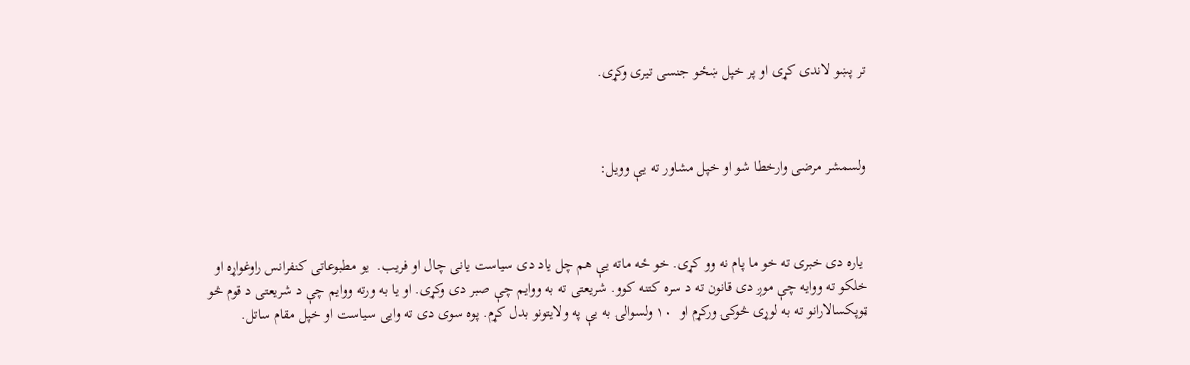تر پښو لاندی کړی او پر خپل ښځو جنسی تیری وکړی.



ولسمشر مرضی وارخطا شو او خپل مشاور ته یې وویل:



 یاره دی خبری ته خو ما پام نه وو کړی. خو ځه ماته یې هم چل یاد دی سیاست یانی چال او فریب.  یو مطبوعاتی کنفرانس راوغواړه او خلکو ته ووایه چې موږ دی قانون ته د سره کتنه کوو. شریعتی ته به ووایم چې صبر دی وکړی. او یا به ورته ووایم چې د شریعتی د قوم څو ټوپکسالارانو ته به لوړی څوکۍ ورکړم او  ۱۰ ولسوالۍ به یې په ولایتونو بدل کړم. پوه سوی دی ته وایی سیاست او خپل مقام ساتل.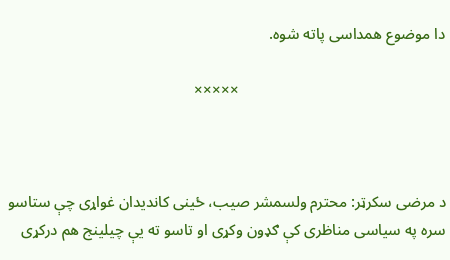دا موضوع همداسی پاته شوه.

                                                     ×××××



د مرضی سکرټر: محترم ولسمشر صیب، ځینی کاندیدان غواړی چې ستاسو سره په سیاسی مناظری کې ګډون وکړی او تاسو ته یې چیلینج هم درکړی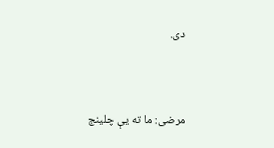دی.



مرضی: ما ته یې چلینج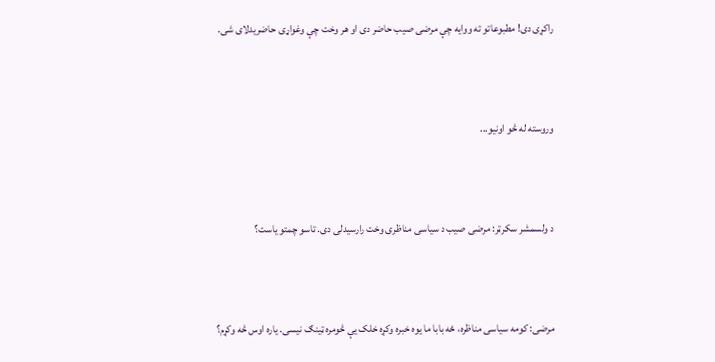راکړی دی! مطبوعاتو ته ووایه چې مرضی صیب حاضر دی او هر وخت چې وغواړی حاضریدلای شی.



وروسته له څو اونیو...



د ولسمشر سکرټر: مرضی صیب د سیاسی مناظری وخت رارسیدلی دی. تاسو چمتو یاست؟



مرضی: کومه سیاسی مناظره، ځه بابا ما یوه خبره وکړه خلک یې څومره ټینګ نیسی. یاره اوس څه وکړم؟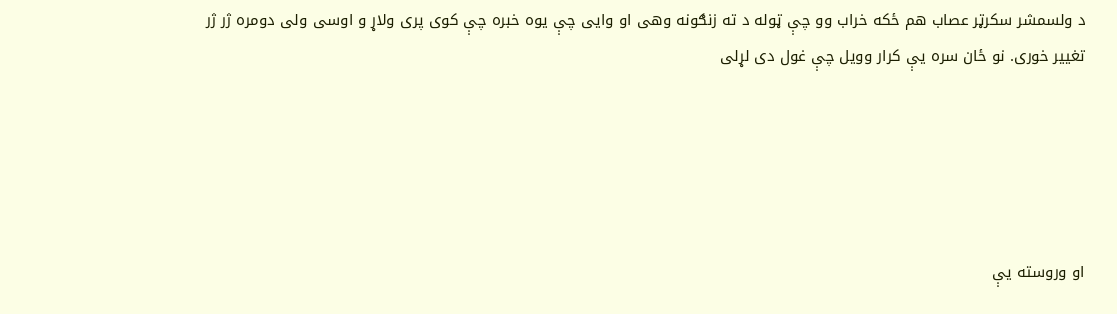د ولسمشر سکرټر عصاب هم ځکه خراب وو چې ټوله د ته زنګونه وهی او وایی چې یوه خبره چې کوی پری ولاړ و اوسی ولی دومره ژر ژر تغییر خوری. نو ځان سره یې کرار وویل چې غول دی لړلی





او وروسته یې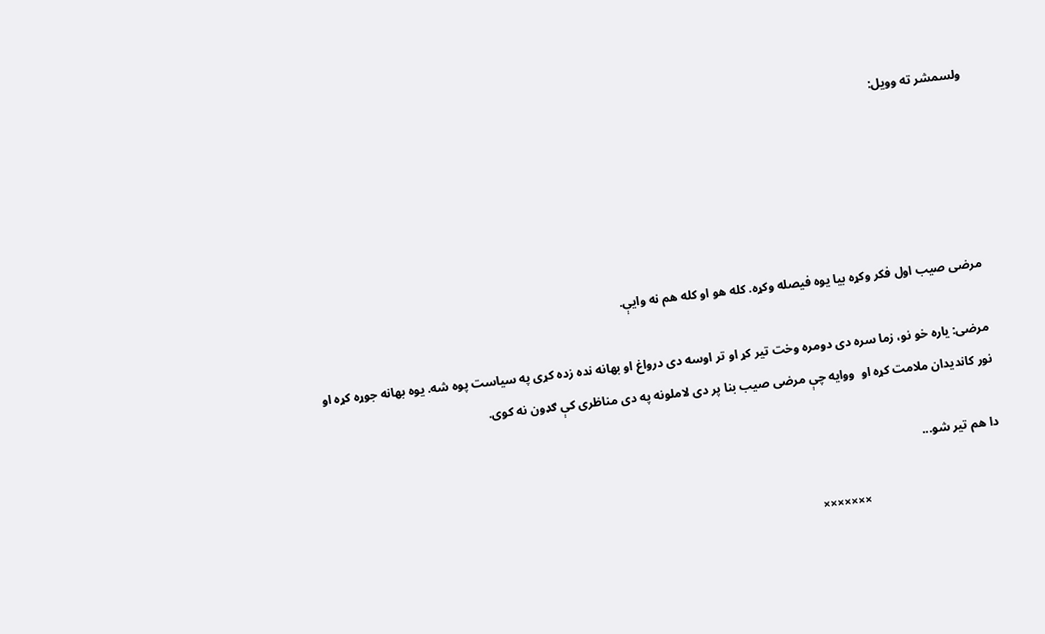ولسمشر ته وویل:





مرضی صیب اول فکر وکړه بیا یوه فیصله وکړه. کله هو او کله هم نه وایې.

مرضی: یاره خو نو، زما سره دی دومره وخت تیر کړ او تر اوسه دی درواغ او بهانه نده زده کړی په سیاست پوه شه. یوه بهانه جوړه کړه او نور کاندیدان ملامت کړه او  ووایه چې مرضی صیب بنا پر دی لاملونه په دی مناظری کې ګډون نه کوی.

دا هم تیر شو...

                                           ×××××××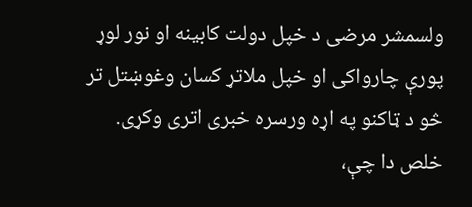ولسمشر مرضی د خپل دولت کابینه او نور لوړ پورې چارواکی او خپل ملاتړ کسان وغوښتل تر څو د ټاکنو په اړه ورسره خبری اتری وکړی. خلص دا چې،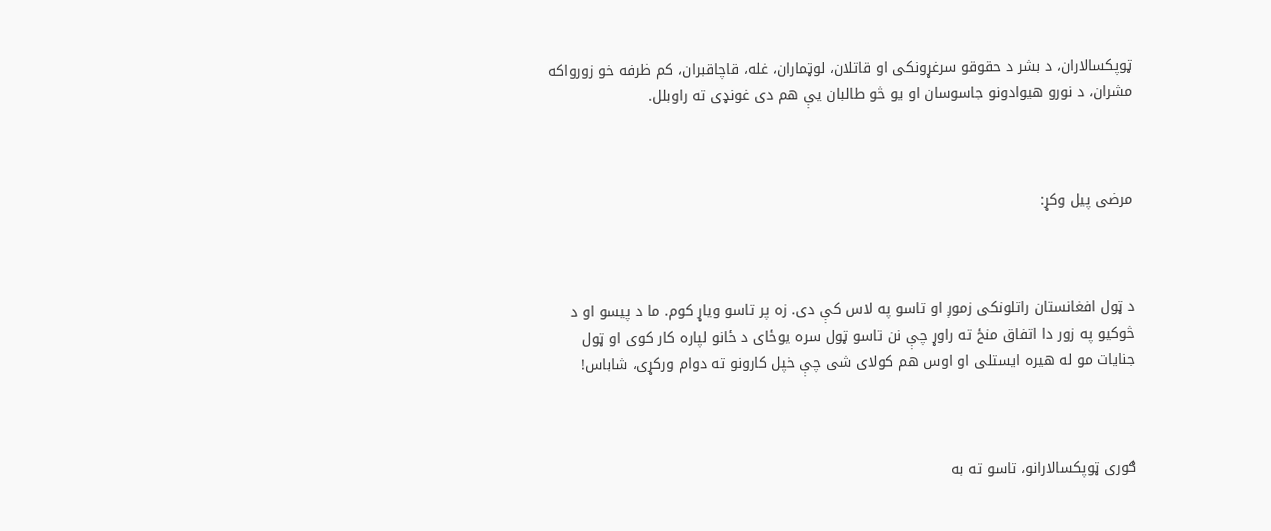ټوپکسالاران، د بشر د حقوقو سرغړونکی او قاتلان، لوټماران، غله، قاچاقبران، کم ظرفه خو زورواکه مشران، د نورو هیوادونو جاسوسان او یو څو طالبان یې هم دی غونډی ته راوبلل.



مرضی پیل وکړ:



د ټول افغانستان راتلونکی زموږ او تاسو په لاس کې دی. زه پر تاسو ویاړ کوم. ما د پیسو او د څوکیو په زور دا اتفاق منځ ته راوړ چې نن تاسو ټول سره یوځای د ځانو لپاره کار کوی او ټول جنایات مو له هیره ایستلی او اوس هم کولای شی چې خپل کارونو ته دوام ورکړی، شاباس!



ګوری ټوپکسالارانو، تاسو ته به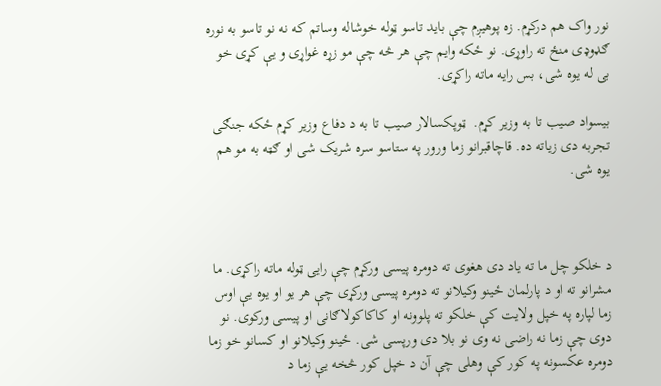نور واک هم درکړم. زه پوهیږم چې باید تاسو ټوله خوشاله وساتم که نه نو تاسو به نوره ګډوډی منځ ته راوړی. نو ځکه وایم چې هر څه چې مو زړه غواړی و یې کړی خو بی له یوه شی، بس رایه ماته راکړی.

بیسواد صیب تا به وزیر کړم.  ټوپکسالار صیب تا به د دفاع وزیر کړم ځکه جنګی تجربه دی زیاته ده. قاچاقبرانو زما ورور په ستاسو سره شریک شی او ګټه به مو هم یوه شی.



د خلکو چل ما ته یاد دی هغوی ته دومره پیسی ورکړم چې رایی ټوله ماته راکړی. ما مشرانو ته او د پارلمان ځینو وکیلانو ته دومره پیسی ورکړی چې هر یو او یوه یې اوس زما لپاره په خپل ولایت کې خلکو ته پلوونه او کاکاکولاګانی او پیسی ورکوی. نو دوی چې زما نه راضی نه وی نو بلا دی ورپسی شی. ځینو وکیلانو او کسانو خو زما دومره عکسونه په کور کې وهلی چې آن د خپل کور څخه یې زما د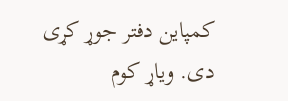کمپاین دفتر جوړ کړی دی. ویاړ کوم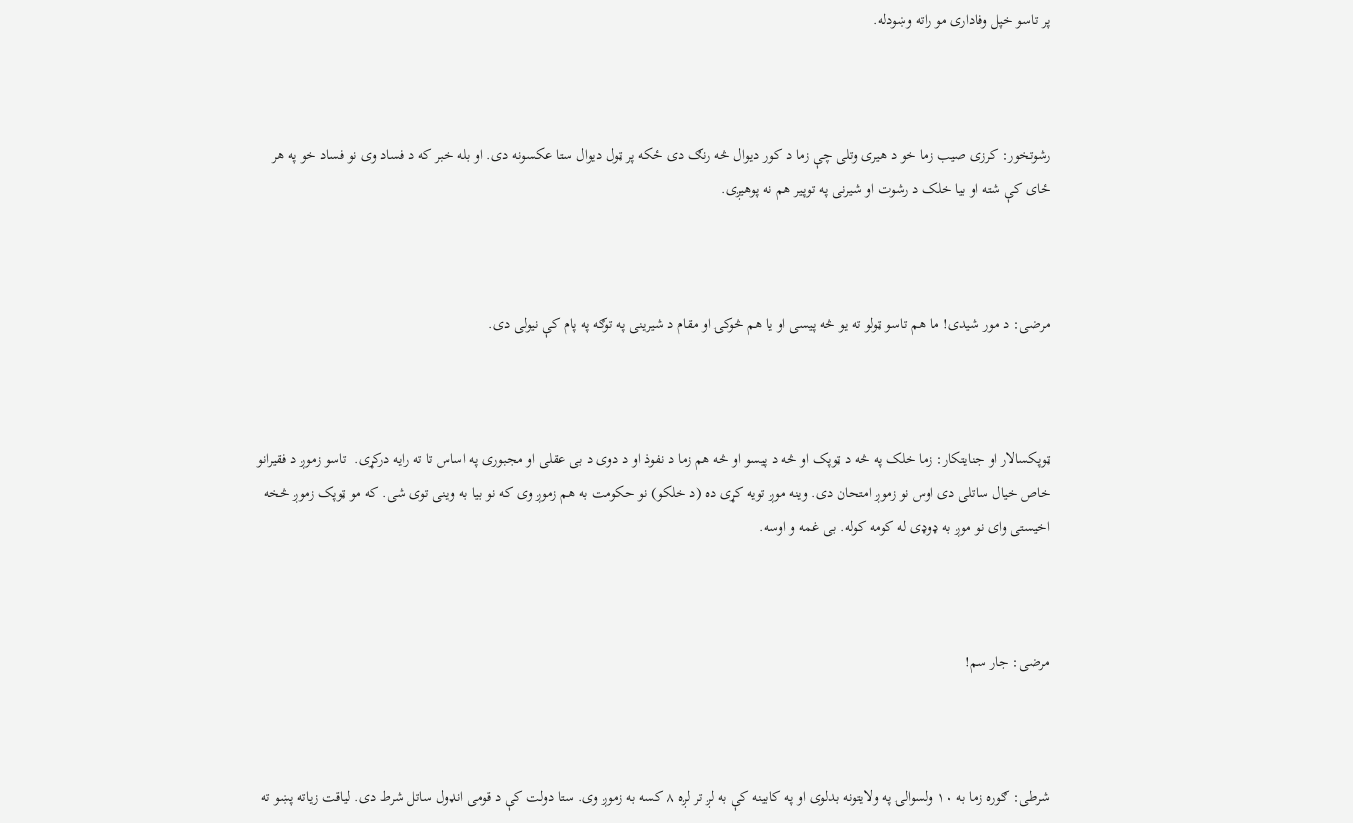پر تاسو خپل وفاداری مو راته وښودله.



رشوتخور: کرزی صیب زما خو د هیری وتلی چې زما د کور دیوال څه رنګ دی ځکه پر ټول دیوال ستا عکسونه دی. او بله خبر که د فساد وی نو فساد خو په هر ځای کې شته او بیا خلک د رشوت او شیرنی په توپیر هم نه پوهیږی.



مرضی: د مور شیدی! ما هم تاسو ټولو ته یو څه پیسی او یا هم څوکۍ او مقام د شیرینی په توګه په پام کې نیولی دی.



ټوپکسالار او جنایتکار: زما خلک په څه د ټوپک او څه د پیسو او څه هم زما د نفوذ او د دوی د بی عقلی او مجبوری په اساس تا ته رایه درکړی.  تاسو زموږ د فقیرانو خاص خیال ساتلی دی اوس نو زموږ امتحان دی. وینه موږ تویه کړی ده (د خلکو) نو حکومت به هم زموږ وی که نو بیا به وینی توی شی. که مو ټوپک زموږ څخه اخیستی وای نو موږ به ډوډی له کومه کوله. بی غمه و اوسه.



مرضی: جار سم!



شرطی: ګوره زما به ۱۰ ولسوالۍ په ولایتونه بدلوی او په کابینه کې به لږ تر لږه ۸ کسه به زموږ وی. ستا دولت کې د قومی انډول ساتل شرط دی. لیاقت زیاته پښو ته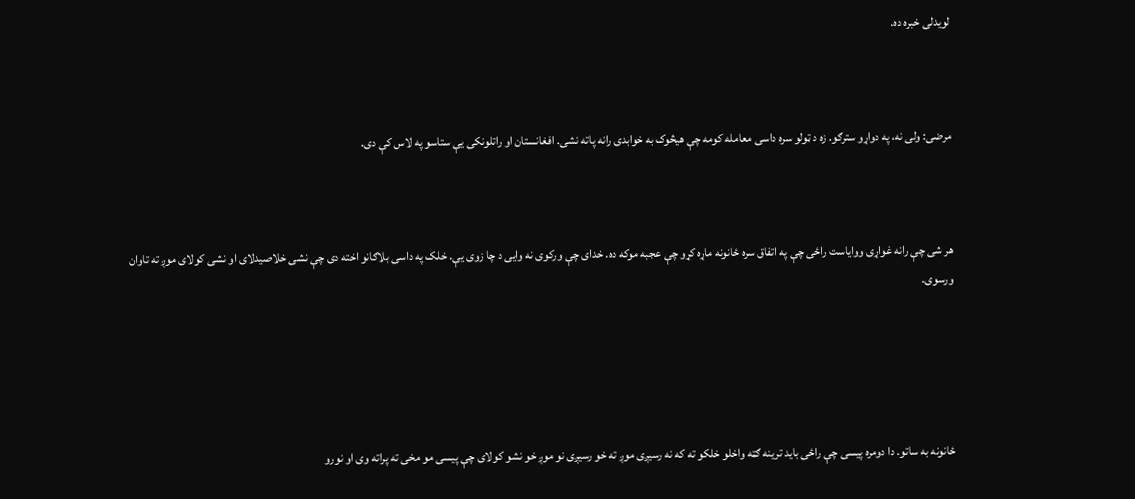لویدلی خبره ده.



مرضی: ولی نه، په دواړو سترګو. زه د ټولو سره داسی معامله کومه چې هیڅوک به خوابدی رانه پاته نشی. افغانستان او راتلونکی یې ستاسو په لاس کې دی.



هر شی چې رانه غواړی ووایاست راځی چې په اتفاق سره ځانونه ماړه کړو چې عجبه موکه ده. خدای چې ورکوی نه وایی د چا زوی یې. خلک په داسی بلاګانو اخته دی چې نشی خلاصیدلای او نشی کولای موږ ته تاوان ورسوی.





ځانونه به ساتو. دا دومره پیسی چې راځی باید ترینه ګټه واخلو خلکو ته که نه رسیږی موږ ته خو رسیږی نو موږ خو نشو کولای چې پیسی مو مخی ته پراته وی او نورو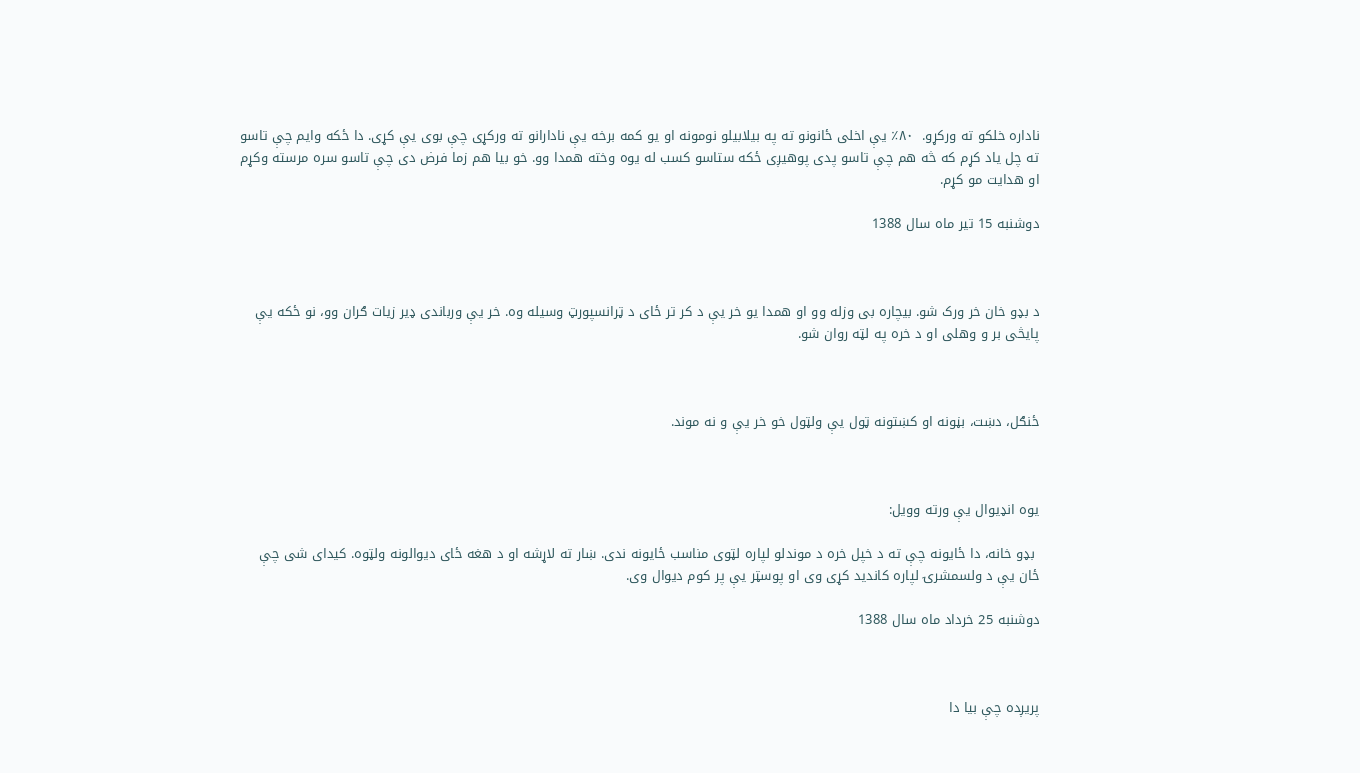ناداره خلکو ته ورکړو.  ۸۰٪ یې اخلی ځانونو ته په بیلابیلو نومونه او یو کمه برخه یې نادارانو ته ورکړی چې بوی یې کړی. دا ځکه وایم چې تاسو ته چل یاد کړم که څه هم چې تاسو پدی پوهیږی ځکه ستاسو کسب له یوه وخته همدا وو. خو بیا هم زما فرض دی چې تاسو سره مرسته وکړم او هدایت مو کړم.

دوشنبه 15 تیر ماه سال 1388



د بډو خان خر ورک شو. بیچاره بی وزله وو او همدا یو خر یې د کر تر ځای د ټرانسپورټ وسیله وه. خر یې ورباندی ډیر زیات ګران وو، نو ځکه یې پایڅی بر و وهلی او د خره په لټه روان شو.



ځنګل، دښت، بڼونه او کښتونه ټول یې ولټول خو خر یې و نه موند.



یوه انډیوال یې ورته وویل:

 بډو خانه، دا ځایونه چې ته د خپل خره د موندلو لپاره لټوی مناسب ځایونه ندی. ښار ته لاړشه او د هغه ځای دیوالونه ولټوه. کیدای شی چې ځان یې د ولسمشرۍ لپاره کاندید کړی وی او پوسټر یې پر کوم دیوال وی.

دوشنبه 25 خرداد ماه سال 1388



پریږده چې بیا دا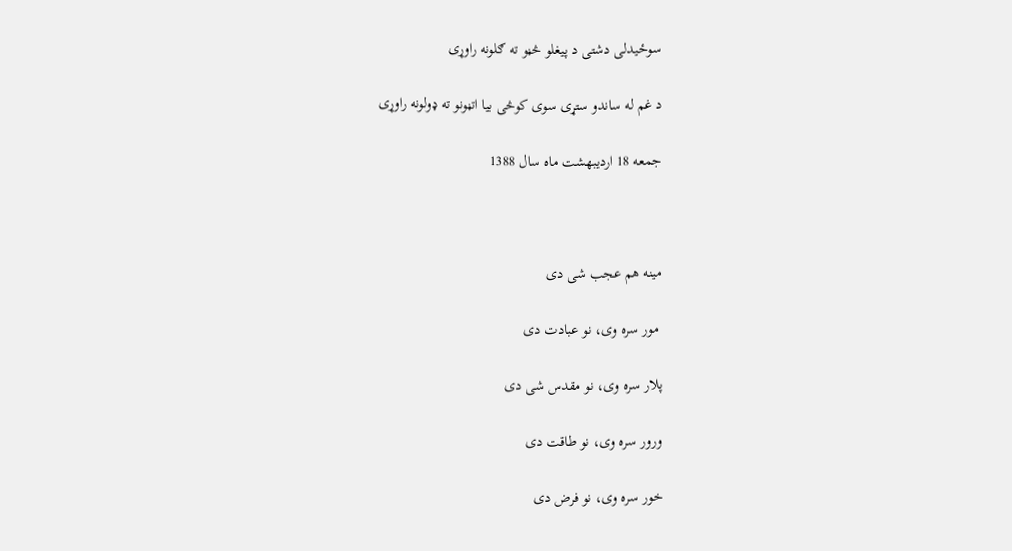سوځیدلی دشتی د پیغلو څڼو ته ګلونه راوړی

د غم له ساندو ستړی سوی کوڅی بیا اتڼونو ته ډولونه راوړی

جمعه 18 اردیبهشت ماه سال 1388



مینه هم عجب شی دی

 مور سره وی، نو عبادت دی

پلار سره وی، نو مقدس شی دی

ورور سره وی، نو طاقت دی

خور سره وی، نو فرض دی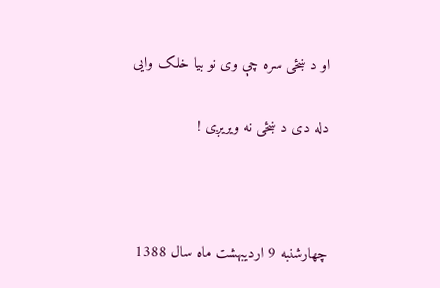او د ښځی سره چې وی نو بیا خلک وایی

دله دی د ښځی نه ویریږی !



چهارشنبه 9 اردیبهشت ماه سال 1388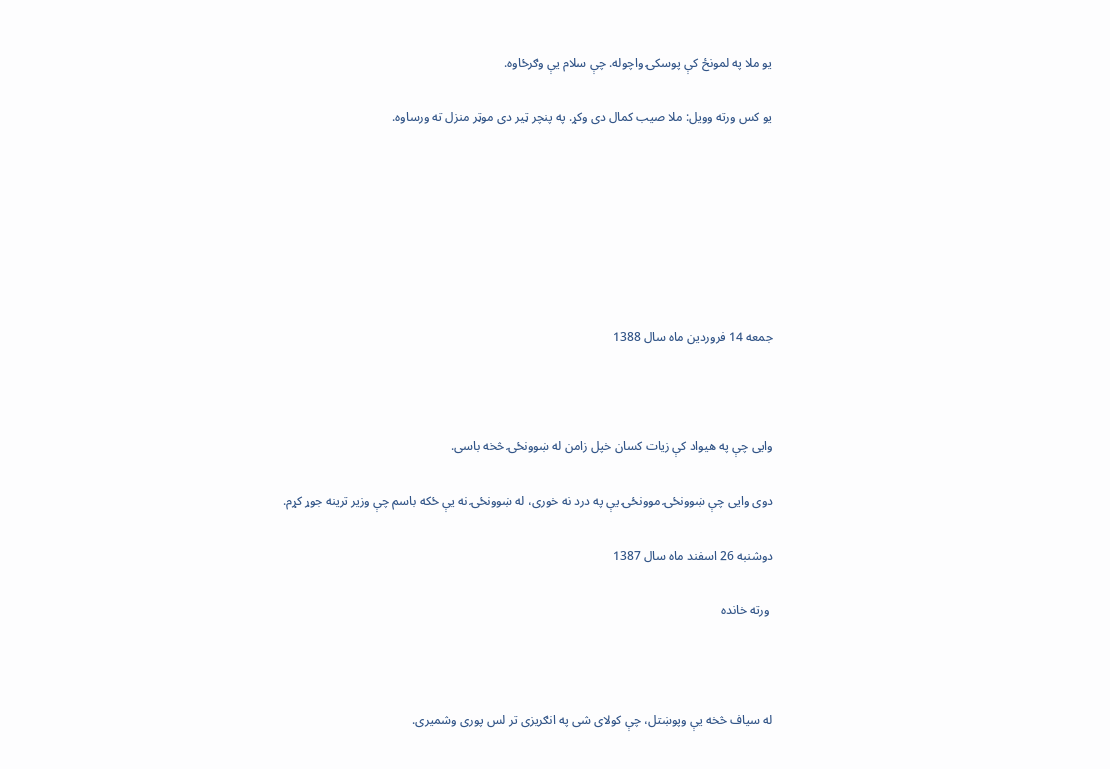یو ملا په لمونځ کې پوسکۍ واچوله. چې سلام یې وګرځاوه.

یو کس ورته وویل: ملا صیب کمال دی وکړ. په پنچر ټیر دی موټر منزل ته ورساوه.







جمعه 14 فروردین ماه سال 1388



وایی چې په هیواد کې زیات کسان خپل زامن له ښوونځۍ څخه باسی.

دوی وایی چې ښوونځۍ موونځۍ یې په درد نه خوری، له ښوونځۍ نه یې ځکه باسم چې وزیر ترینه جوړ کړم.

دوشنبه 26 اسفند ماه سال 1387

 ورته خانده



له سیاف څخه یې وپوښتل، چې کولای شی په انګریزی تر لس پوری وشمیری.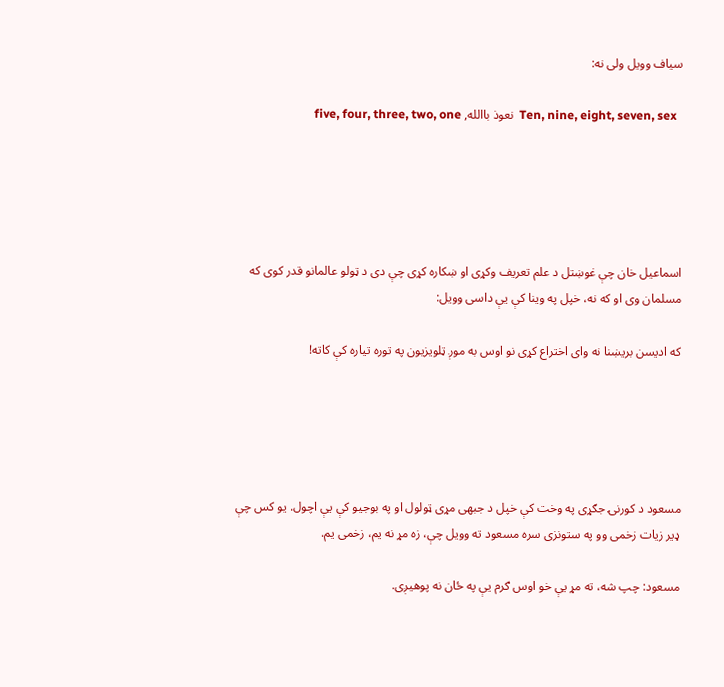سیاف وویل ولی نه:

  Ten, nine, eight, seven, sex  نعوذ باالله, five, four, three, two, one





اسماعیل خان چې غوښتل د علم تعریف وکړی او ښکاره کړی چې دی د ټولو عالمانو قدر کوی که مسلمان وی او که نه، خپل په وینا کې یې داسی وویل:

که ادیسن بریښنا نه وای اختراع کړی نو اوس به موږ ټلویزیون په توره تیاره کې کاته!





مسعود د کورنۍ جګړی په وخت کې خپل د جبهی مړی ټولول او په بوجیو کې یې اچول. یو کس چې ډیر زیات زخمی وو په ستونزی سره مسعود ته وویل چې، زه مړ نه یم، زخمی یم.

مسعود: چپ شه، ته مړ یې خو اوس ګرم یې په ځان نه پوهیږی.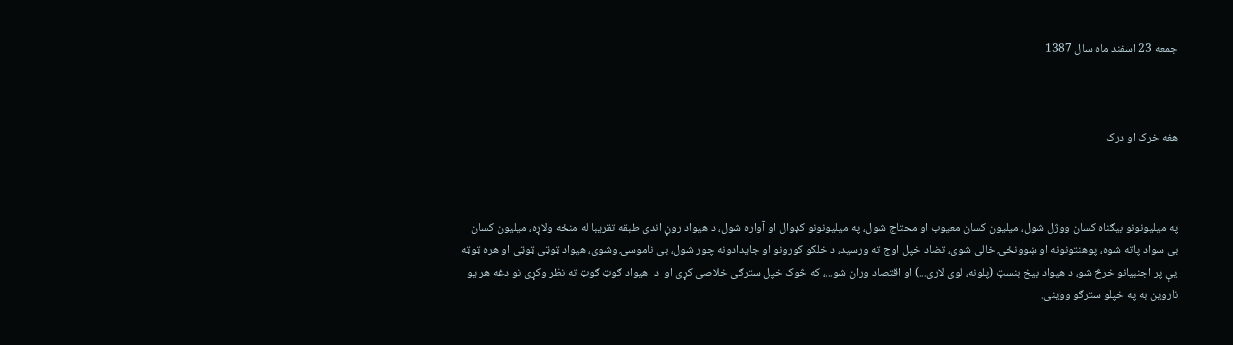جمعه 23 اسفند ماه سال 1387



هغه خرک او درک



په میلیونونو بیګناه کسان ووژل شول، میلیون کسان معیوب او محتاج شول، په میلیونونو کډوال او آواره شول، د هیواد روڼ اندی طبقه تقریبا له منځه ولاړه، میلیون کسان بی سواد پاته شوه، پوهنتونونه او ښوونځۍ خالی شوی، تضاد خپل اوج ته ورسید، د خلکو کورونو او جایدادونه چور شول، بی ناموسۍ وشوی، هیواد ټوټی ټوټی او هره ټوټه یې پر اجنبیانو خرڅ شو، د هیواد بیخ بنسټ (پلونه، لوی لاری...) او اقتصاد وران شو...، که څوک خپل سترګی خلاصی کړی او  د  هیواد ګوټ ګوټ ته نظر وکړی نو دغه هر یو ناروین به په خپلو سترګو ووینی.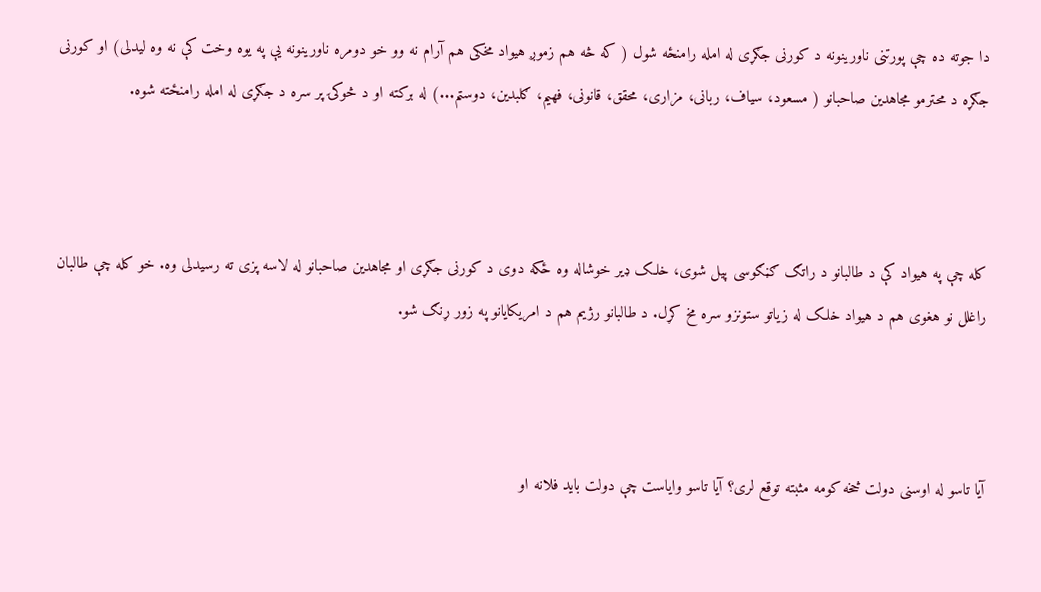دا جوته ده چې پورتنی ناورینونه د کورنی جګړی له امله رامنځه شول ( که څه هم زموږ هیواد مخکی هم آرام نه وو خو دومره ناورینونه یې په یوه وخت کې نه وه لیدلی) او کورنی جګړه د محترمو مجاهدین صاحبانو ( مسعود، سیاف، ربانی، مزاری، محقق، قانونی، فهیم، ګلبدین، دوستم...) له برکته او د څوکۍ پر سره د جګړی له امله رامنځته شوه.



کله چې په هیواد کې د طالبانو د راتګ ګڼګوسی پیل شوی، خلک ډیر خوشاله وه ځکه دوی د کورنی جګړی او مجاهدین صاحبانو له لاسه پزی ته رسیدلی وه. خو کله چې طالبان راغلل نو هغوی هم د هیواد خلک له زیاتو ستونزو سره مخ کړل. د طالبانو رژیم هم د امریکایانو په زور ړنګ شو.



آیا تاسو له اوسنی دولت څخه کومه مثبته توقع لری؟ آیا تاسو وایاست چې دولت باید فلانه او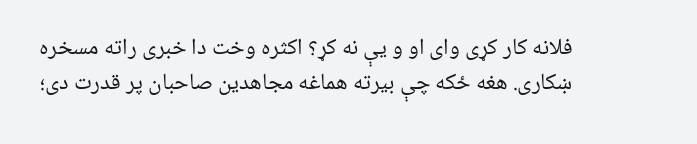فلانه کار کړی وای او و یې نه کړ؟ اکثره وخت دا خبری راته مسخره ښکاری. هغه ځکه چې بیرته هماغه مجاهدین صاحبان پر قدرت دی؛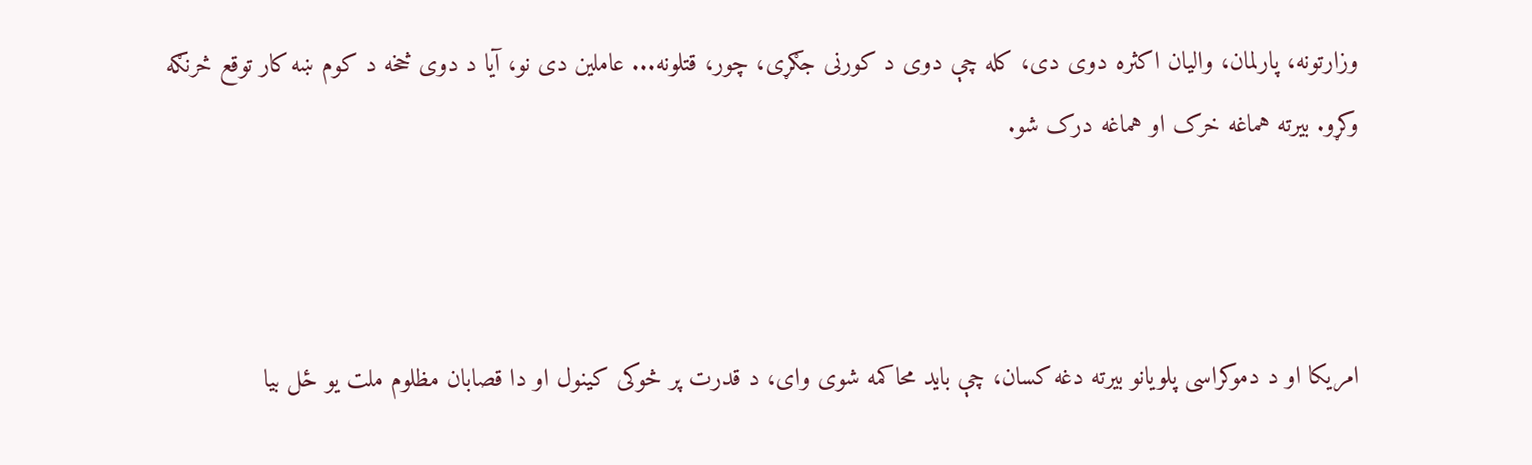وزارتونه، پارلمان، والیان اکثره دوی دی، کله چې دوی د کورنی جګړی، چور، قتلونه... عاملین دی نو، آیا د دوی څخه د کوم ښه کار توقع څرنګه وکړو. بیرته هماغه خرک او هماغه درک شو.



امریکا او د دموکراسی پلویانو بیرته دغه کسان، چې باید محاکمه شوی وای، د قدرت پر څوکی کینول او دا قصابان مظلوم ملت یو ځل بیا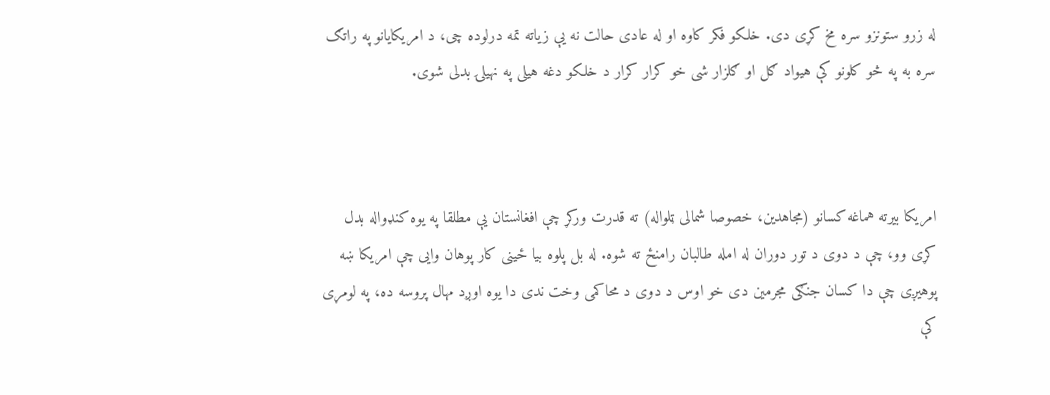له زرو ستونزو سره مخ کړی دی. خلکو فکر کاوه او له عادی حالت نه یې زیاته تمه درلوده چی، د امریکایانو په راتګ سره به په څو کلونو کې هیواد ګل او ګلزار شی خو کرار کرار د خلکو دغه هیلی په نهیلۍ بدلی شوی.



امریکا بیرته هماغه کسانو (مجاهدین، خصوصا شمالی ټلواله) ته قدرت ورکړ چې افغانستان یې مطلقا په یوه کنډواله بدل کړی وو، چې د دوی د تور دوران له امله طالبان رامنځ ته شوه. له بل پلوه بیا ځینی کار پوهان وایی چې امریکا ښه پوهیږی چې دا کسان جنګی مجرمین دی خو اوس د دوی د محاکمی وخت ندی دا یوه اوږد مهال پروسه ده، په لومړی کې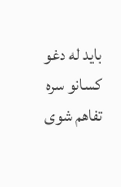باید له دغو کسانو سره تفاهم شوی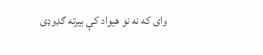وای که نه نو هیواد کې بیرته ګډوډی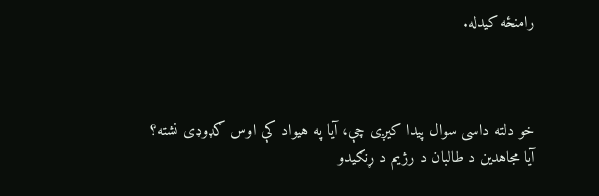رامنځه کیدله.



خو دلته داسی سوال پیدا کیږی چې، آیا په هیواد کې اوس ګډوډی نشته؟ آیا مجاهدین د طالبان د رژیم د ړنګیدو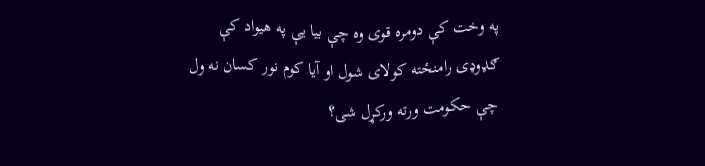په وخت کې دومره قوی وه چې بیا یې په هیواد کې ګډوډی رامنځته کولای شول او آیا کوم نور کسان نه ول چې حکومت ورته ورکړل شی؟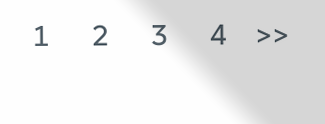1      2      3      4    >>